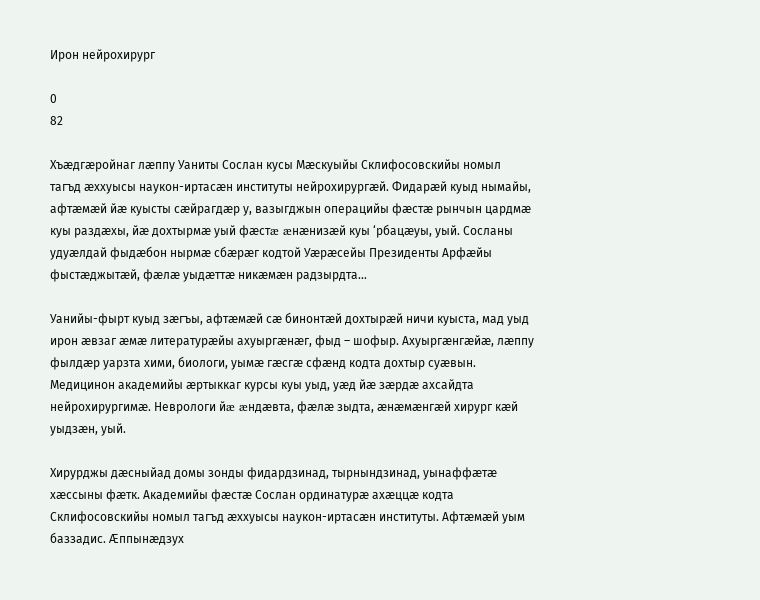Ирон нейрохирург

0
82

Хъæдгæройнаг лæппу Уаниты Сослан кусы Мæскуыйы Склифосовскийы номыл тагъд æххуысы наукон-иртасæн институты нейрохирургæй. Фидарæй куыд нымайы, афтæмæй йæ куысты сæйрагдæр у, вазыгджын операцийы фæстæ рынчын цардмæ куы раздæхы, йæ дохтырмæ уый фæстæ æнæнизæй куы ‘рбацæуы, уый. Сосланы удуæлдай фыдæбон нырмæ сбæрæг кодтой Уæрæсейы Президенты Арфæйы фыстæджытæй, фæлæ уыдæттæ никæмæн радзырдта…

Уанийы-фырт куыд зæгъы, афтæмæй сæ бинонтæй дохтырæй ничи куыста, мад уыд ирон æвзаг æмæ литературæйы ахуыргæнæг, фыд – шофыр. Ахуыргæнгæйæ, лæппу фылдæр уарзта хими, биологи, уымæ гæсгæ сфæнд кодта дохтыр суæвын. Медицинон академийы æртыккаг курсы куы уыд, уæд йæ зæрдæ ахсайдта нейрохирургимæ. Неврологи йæ æндæвта, фæлæ зыдта, æнæмæнгæй хирург кæй уыдзæн, уый.

Хирурджы дæсныйад домы зонды фидардзинад, тырнындзинад, уынаффæтæ хæссыны фæтк. Академийы фæстæ Сослан ординатурæ ахæццæ кодта Склифосовскийы номыл тагъд æххуысы наукон-иртасæн институты. Афтæмæй уым баззадис. Æппынæдзух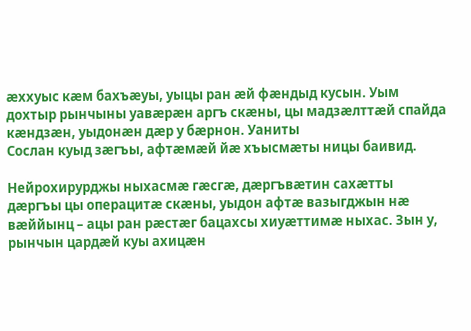æххуыс кæм бахъæуы, уыцы ран æй фæндыд кусын. Уым дохтыр рынчыны уавæрæн аргъ скæны, цы мадзæлттæй спайда кæндзæн, уыдонæн дæр у бæрнон. Уаниты
Сослан куыд зæгъы, афтæмæй йæ хъысмæты ницы баивид.

Нейрохирурджы ныхасмæ гæсгæ, дæргъвæтин сахæтты дæргъы цы операцитæ скæны, уыдон афтæ вазыгджын нæ вæййынц – ацы ран рæстæг бацахсы хиуæттимæ ныхас. Зын у, рынчын цардæй куы ахицæн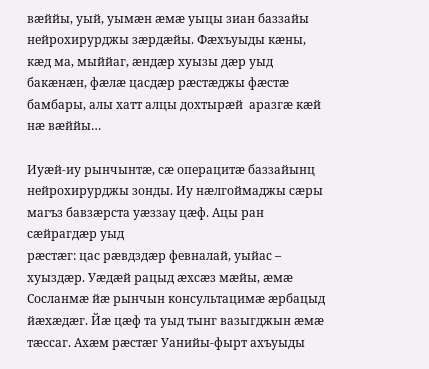вæййы, уый, уымæн æмæ уыцы зиан баззайы нейрохирурджы зæрдæйы. Фæхъуыды кæны, кæд ма, мыййаг, æндæр хуызы дæр уыд бакæнæн, фæлæ цасдæр рæстæджы фæстæ бамбары, алы хатт алцы дохтырæй  аразгæ кæй нæ вæййы…

Иуæй-иу рынчынтæ, сæ операцитæ баззайынц нейрохирурджы зонды. Иу нæлгоймаджы сæры магъз бавзæрста уæззау цæф. Ацы ран сæйрагдæр уыд
рæстæг: цас рæвдздæр февналай, уыйас – хуыздæр. Уæдæй рацыд æхсæз мæйы, æмæ Сосланмæ йæ рынчын консультацимæ æрбацыд йæхæдæг. Йæ цæф та уыд тынг вазыгджын æмæ тæссаг. Ахæм рæстæг Уанийы-фырт ахъуыды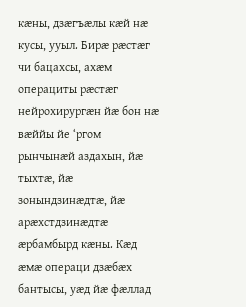кæны, дзæгъæлы кæй нæ кусы, ууыл. Бирæ рæстæг чи бацахсы, ахæм операциты рæстæг нейрохирургæн йæ бон нæ вæййы йе ‘ргом рынчынæй аздахын, йæ тыхтæ, йæ зонындзинæдтæ, йæ арæхстдзинæдтæ æрбамбырд кæны. Кæд æмæ операци дзæбæх бантысы, уæд йæ фæллад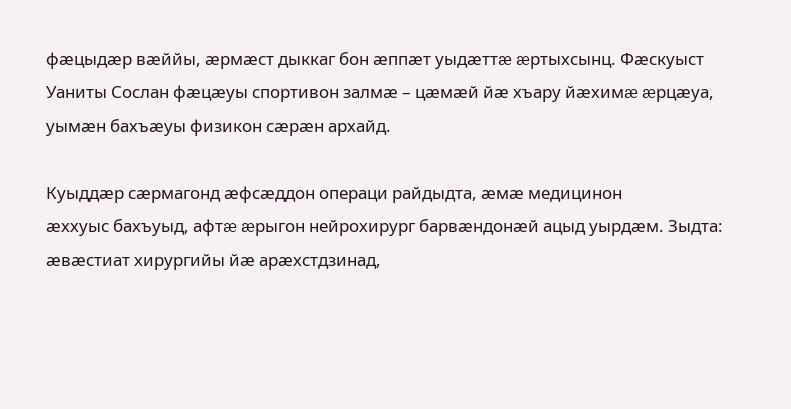фæцыдæр вæййы, æрмæст дыккаг бон æппæт уыдæттæ æртыхсынц. Фæскуыст Уаниты Сослан фæцæуы спортивон залмæ – цæмæй йæ хъару йæхимæ æрцæуа, уымæн бахъæуы физикон сæрæн архайд.

Куыддæр сæрмагонд æфсæддон операци райдыдта, æмæ медицинон
æххуыс бахъуыд, афтæ æрыгон нейрохирург барвæндонæй ацыд уырдæм. Зыдта: æвæстиат хирургийы йæ арæхстдзинад,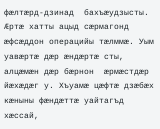фæлтæрд-дзинад  бахъæудзысты. Æртæ хатты ацыд сæрмагонд æфсæддон операцийы тæлммæ. Уым уавæртæ дæр æндæртæ сты, алцæмæн дæр бæрнон  æрмæстдæр йæхæдæг у. Хъуамæ цæфтæ дзæбæх кæныны фæндæттæ уайтагъд хæссай,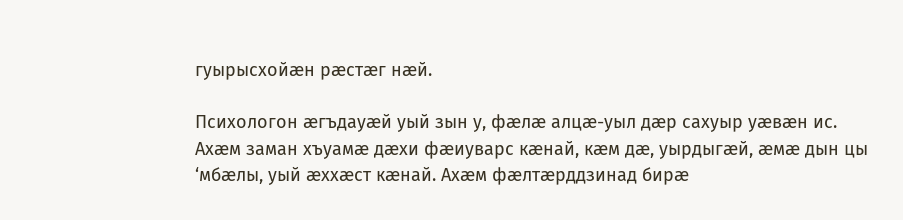гуырысхойæн рæстæг нæй.

Психологон æгъдауæй уый зын у, фæлæ алцæ-уыл дæр сахуыр уæвæн ис. Ахæм заман хъуамæ дæхи фæиуварс кæнай, кæм дæ, уырдыгæй, æмæ дын цы ‘мбæлы, уый æххæст кæнай. Ахæм фæлтæрддзинад бирæ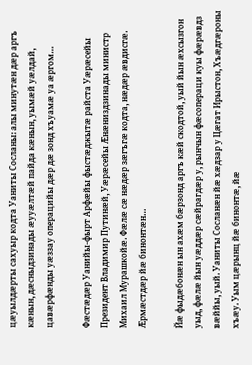цæуылдæрты сахуыр кодта Уаниты Сосланы: алы минутæн дæр аргъ кæнын, дæсныдзинады æууæлтæй пайда кæнын, уымæй уæлдай, цавæрфæнды уæззау операцийы дæр дæ зонд хъуамæ уа æргом…

Фæстæдæр Уанийы-фырт Арфæйы фыстæджытæ райста Уæрæсейы Президент Владимир Путинæй, Уæрæсейы Æнæниздзинады министр Михаил Мурашкойæ. Фæлæ сæ нæдæр зæгъгæ кодта, нæдæр æвдисгæ. Æрмæстдæр йæ бинонтæн…

Йæ фыдæбонæн ын ахæм бæрзонд аргъ кæй скодтой, уый йын æхсызгон уыд, фæлæ йын уæддæр сæйрагдæр у, рынчын фæсопераци куы фæрæвдз вæййы, уый. Уаниты Сосланæн йæ хæдзар у Цæгат Ирыстон, Хъæдгæроны хъæу. Уым цæрынц йæ бинонтæ, йæ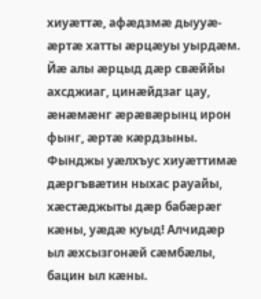хиуæттæ, афæдзмæ дыууæ-æртæ хатты æрцæуы уырдæм. Йæ алы æрцыд дæр свæййы ахсджиаг, цинæйдзаг цау, æнæмæнг æрæвæрынц ирон фынг, æртæ кæрдзыны. Фынджы уæлхъус хиуæттимæ дæргъвæтин ныхас рауайы,
хæстæджыты дæр бабæрæг кæны, уæдæ куыд! Алчидæр ыл æхсызгонæй сæмбæлы, бацин ыл кæны.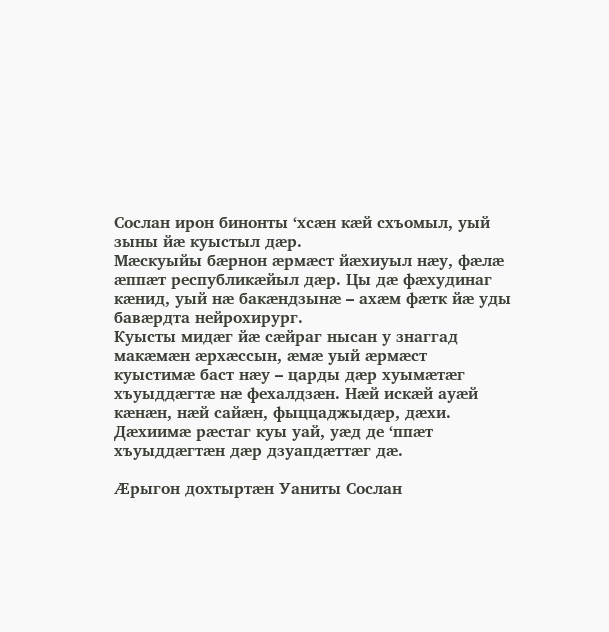Сослан ирон бинонты ‘хсæн кæй схъомыл, уый зыны йæ куыстыл дæр.
Мæскуыйы бæрнон æрмæст йæхиуыл нæу, фæлæ æппæт республикæйыл дæр. Цы дæ фæхудинаг кæнид, уый нæ бакæндзынæ – ахæм фæтк йæ уды бавæрдта нейрохирург.
Куысты мидæг йæ сæйраг нысан у знаггад макæмæн æрхæссын, æмæ уый æрмæст
куыстимæ баст нæу – царды дæр хуымæтæг хъуыддæгтæ нæ фехалдзæн. Нæй искæй ауæй кæнæн, нæй сайæн, фыццаджыдæр, дæхи. Дæхиимæ рæстаг куы уай, уæд де ‘ппæт хъуыддæгтæн дæр дзуапдæттæг дæ.

Æрыгон дохтыртæн Уаниты Сослан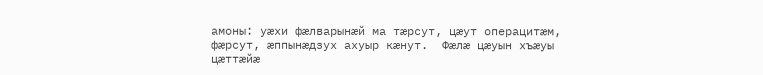амоны: уæхи фæлварынæй ма тæрсут, цæут операцитæм, фæрсут, æппынæдзух ахуыр кæнут.  Фæлæ цæуын хъæуы цæттæйæ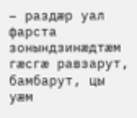– раздæр уал фарста зонындзинæдтæм гæсгæ равзарут, бамбарут, цы уæм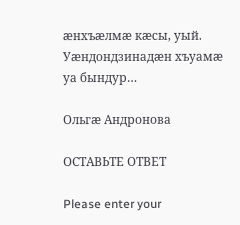æнхъæлмæ кæсы, уый. Уæндондзинадæн хъуамæ уа бындур…

Ольгæ Андронова

ОСТАВЬТЕ ОТВЕТ

Please enter your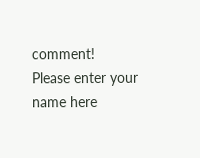comment!
Please enter your name here